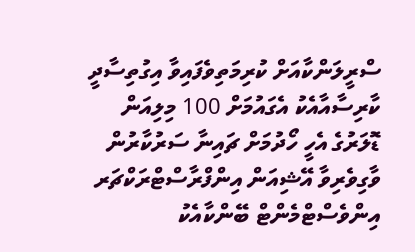ސްރީލަންކާއަށް ކުރިމަތިވެފައިވާ އިގުތިސާދީ ކާރިސާއާއެކު އެގައުމަށް 100 މިލިއަން ޑޮލަރުގެ އެހީ ހޯދުމަށް ޗައިނާ ސަރުކާރުން ވާގިވެރިވާ އޭޝިއަން އިންފްރާސްޓްރަކްޗަރ އިންވެސްޓްމެންޓް ބޭންކާއެކު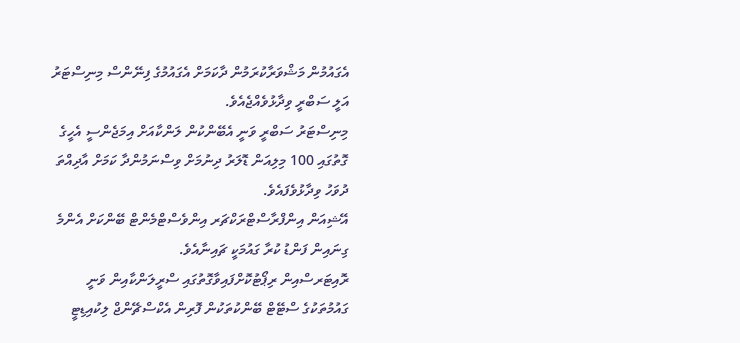އެގައުމުން މަޝްވަރާކުރަމުން ދާކަމަށް އެގައުމުގެ ފިނޭންސް މިނިސްޓަރު އަލީ ސަބްރީ ވިދާޅުވެއްޖެއެވެ.
މިނިސްޓަރު ސަބްރީ ވަނީ އެބޭންކުން ލަންކާއަށް އިމަޖެންސީ އެހީގެ ގޮތުގައި 100 މިލިއަން ޑޮލަރު ދިނުމަށް ވިސްނަމުންދާ ކަމަށް އާދިއްތަ ދުވަހު ވިދާޅުވެފައެވެ.
އޭޝިއަން އިންފްރާސްޓްރަކްޗަރ އިންވެސްޓްމެންޓް ބޭންކަށް އެންމެ ގިނައިން ފަންޑު ކުރާ ގައުމަކީ ޗައިނާއެވެ.
ރޮއިޓަރސްއިން ރިޕޯޓުކޮށްފައިވާގޮތުގައި ސްރީލަންކާއިން ވަނީ ގައުމުތަކުގެ ސްޓޭޓް ބޭންކުތަކުން ފޮރިން އެކްސްޗޭންޖް ލިކުއިޑިޓީ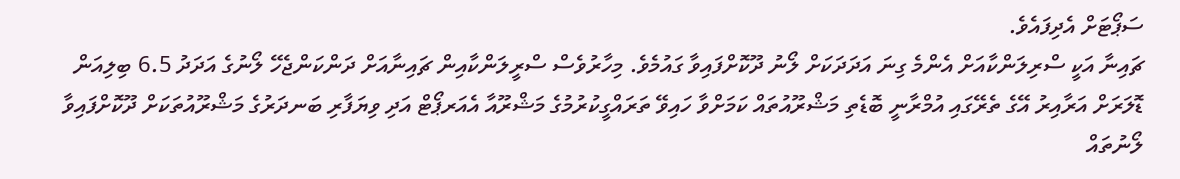ސަޕޯޓަށް އެދިފައެވެ.
ޗައިނާ އަކީ ސްރިލަންކާއަށް އެންމެ ގިނަ އަދަދަކަށް ލޯނު ދޫކޮށްފައިވާ ގައުމެވެ. މިހާރުވެސް ސްރީލަންކާއިން ޗައިނާއަށް ދަންކަންޖެހޭ ލޯނުގެ އަދަދު 6.5 ބިލިއަން ޑޮލަރަށް އަރާއިރު އޭގެ ތެރޭގައި އުމްރާނީ ބޮޑެތި މަޝްރޫއުތައް ކަމަށްވާ ހައިވޭ ތަރައްގީކުރުމުގެ މަޝްރޫއާ އެއަރޕޯޓް އަދި ވިޔަފާރި ބަނދަރުގެ މަޝްރޫއުތަކަށް ދޫކޮށްފައިވާ ލޯނުތައް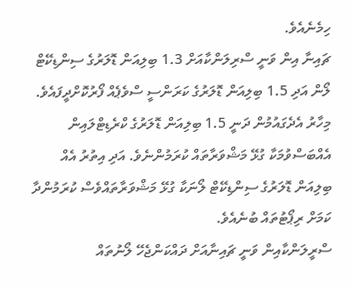ހިމެނެއެވެ.
ޗައިނާ އިން ވަނީ ސްރިލަންކާއަށް 1.3 ބިލިއަން ޑޮލަރުގެ ސިންޑިކޭޓް ލޯން އަދި 1.5 ބިލިއަން ޑޮލަރުގެ ކަރަންސީ ސްވެޕެއް ފޯރުކޮށްދީފައެވެ. މިހާރު އެދެގައުމުން ދަނީ 1.5 ބިލިއަން ޑޮލަރުގެ ކްރެޑިޓްލައިން އެއްބަސްވުމަކާ ގުޅޭ މަޝްވަރާތައް ކުރަމުންނެވެ. އަދި އިތުރު އެއް ބިލިއަން ޑޮލަރުގެ ސިންޑިކޭޓް ލޯނަކާ ގުޅޭ މަޝްވަރާތައްވެސް ކުރަމުންދާ ކަމަށް ރިޕޯޓުތައް ބުނެއެވެ.
ސްރީލަންކާއިން ވަނީ ޗައިނާއަށް ދައްކަންޖެހޭ ލޯނުތައް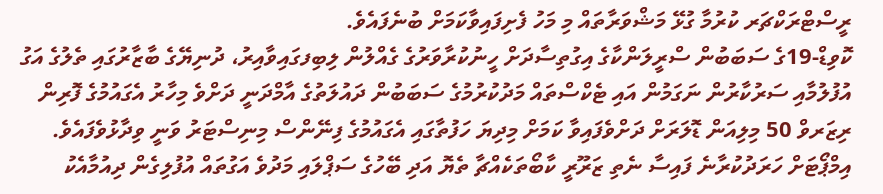ރީސްޓްރަކްޗަރ ކުރުމާ ގުޅޭ މަޝްވަރާތައް މި މަހު ފެށިފައިވާކަމަށް ބުނެފައެވެ.
ކޮވިޑް-19ގެ ސަބަބުން ސްރީލަންކާގެ އިގުތިސާދަށް ހީނުކުރާވަރުގެ ގެއްލުން ލިބިފގައިވާއިރު، ދުނިޔޭގެ ބާޒާރުގައި ތެލުގެ އަގު އުފުލުމާއި ސަރުކާރުން ނަގަމުން އައި ޓެކްސްތައް މަދުކުރުމުގެ ސަބަބުން ދައުލަތުގެ އާމްދަނީ ދަށްވެ މިހާރު އެގައުމުގެ ފޮރިން ރިޒަރވް 50 މިލިއަން ޑޮލަރަށް ދަށްވެފައިވާ ކަމަށް މިދިޔަ ހަފުތާގައި އެގައުމުގެ ފިނޭންސް މިނިސްޓަރު ވަނީ ވިދާޅުވެފައެވެ.
އިމްޕޯޓަށް ހަރަދުކުރާނެ ފައިސާ ނެތި ޒަރޫރީ ކާބޯތަކެއްޗާ ތެޔޮ އަދި ބޭހުގެ ސަޕްލައި މަދުވެ އަގުތައް އުފުލިގެން ދިއުމާއެކު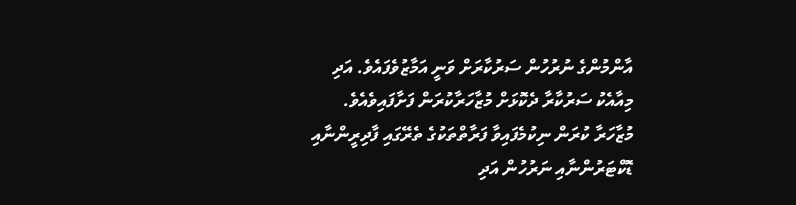އާންމުންގެ ނުރުހުން ސަރުކާރަށް ވަނީ އަމާޒުވެފައެވެ. އަދި މިއާއެކު ސަރުކާރާ ދެކޮޅަށް މުޒާހަރާކުރަން ފަށާފައިވެއެވެ. މުޒާހަރާ ކުރަން ނިކުމެފައިވާ ފަރާތްތަކުގެ ތެރޭގައި ފާދިރީންނާއި ޑޮކްޓަރުންނާއި ނަރުހުން އަދި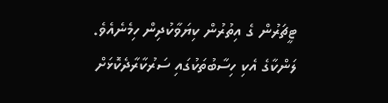ޓީޗަރުން ގެ އިތުރުން ކިޔަވާކުދިން ހިމެނެއެވެ.
ލަންކާގެ އެކި ހިސާބުތަކުގައި ސަރުކާރާދެކޮޅަށް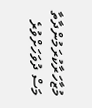މުޒާހަރާކުރަމުންދާތާ މަސް ދުވަހަށްވުރެ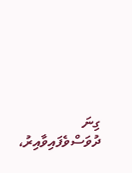ގިނަ ދުވަސްވެފައިވާއިރު،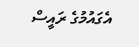އެގައުމުގެ ރައީސް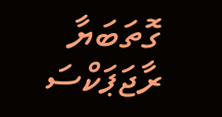ގޮތަބަޔާ ރާޖަޕަކްސަ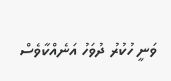ވަނީ ހުކުރު ދުވަހު އަނެއްކާވެސް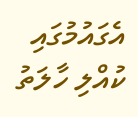އެގައުމުގައި ކުއްލި ހާލަތު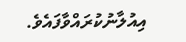އިއުލާނުކުރައްވާފައެވެ.